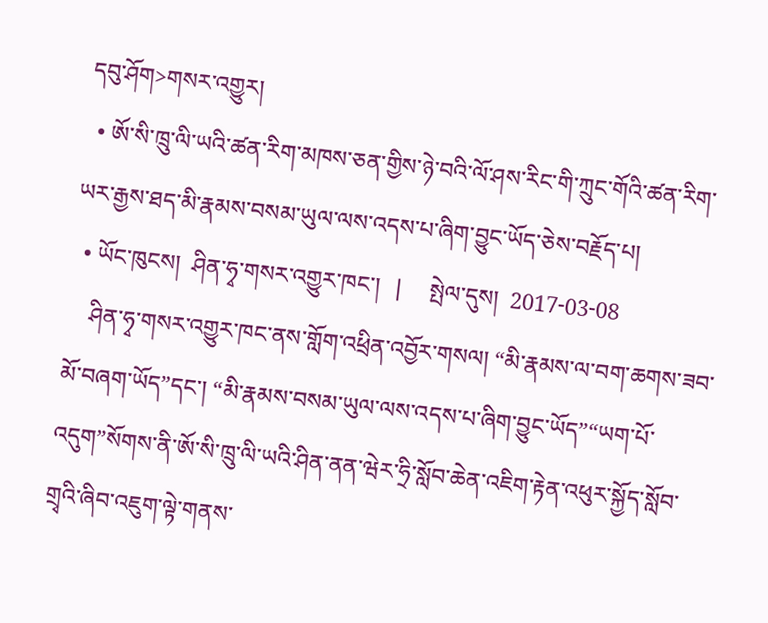དབུ་ཤོག>གསར་འགྱུར།
  • ཨོ་སི་ཁྲུ་ལི་ཡའི་ཚན་རིག་མཁས་ཅན་གྱིས་ཉེ་བའི་ལོ་ཤས་རིང་གི་ཀྲུང་གོའི་ཚན་རིག་ཡར་རྒྱས་ཐད་མི་རྣམས་བསམ་ཡུལ་ལས་འདས་པ་ཞིག་བྱུང་ཡོད་ཅེས་བརྗོད་པ།
  • ཡོང་ཁུངས།  ཤིན་ཧྭ་གསར་འགྱུར་ཁང་།   |     སྤེལ་དུས།  2017-03-08
    ཤིན་ཧྭ་གསར་འགྱུར་ཁང་ནས་གློག་འཕྲིན་འབྱོར་གསལ། “མི་རྣམས་ལ་བག་ཆགས་ཟབ་མོ་བཞག་ཡོད”དང་། “མི་རྣམས་བསམ་ཡུལ་ལས་འདས་པ་ཞིག་བྱུང་ཡོད”“ཡག་པོ་འདུག”སོགས་ནི་ཨོ་སི་ཁྲུ་ལི་ཡའི་ཤིན་ནན་ཝེར་ཧྲི་སློབ་ཆེན་འཇིག་རྟེན་འཕུར་སྐྱོད་སློབ་གྲྭའི་ཞིབ་འཇུག་ལྟེ་གནས་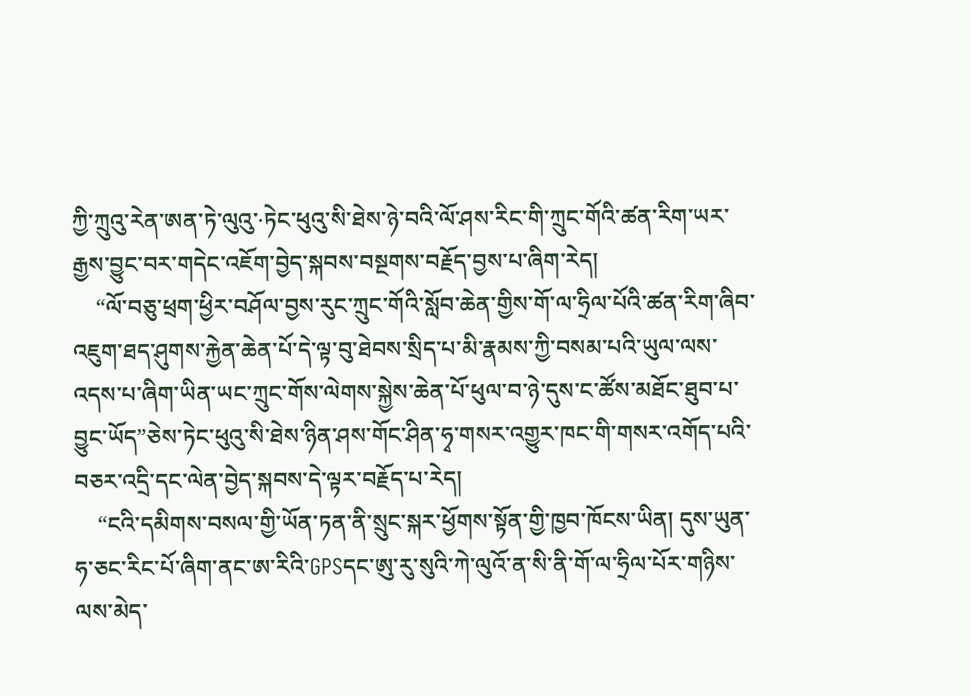ཀྱི་ཀྲུའུ་རེན་ཨན་ཏེ་ལུའུ་·ཏེང་ཕུའུ་སི་ཐེས་ཉེ་བའི་ལོ་ཤས་རིང་གི་ཀྲུང་གོའི་ཚན་རིག་ཡར་རྒྱས་བྱུང་བར་གདེང་འཇོག་བྱེད་སྐབས་བསྔགས་བརྗོད་བྱས་པ་ཞིག་རེད།
    “ལོ་བཅུ་ཕྲག་ཕྱིར་བཤོལ་བྱས་རུང་ཀྲུང་གོའི་སློབ་ཆེན་གྱིས་གོ་ལ་ཧྲིལ་པོའི་ཚན་རིག་ཞིབ་འཇུག་ཐད་ཤུགས་རྐྱེན་ཆེན་པོ་དེ་ལྟ་བུ་ཐེབས་སྲིད་པ་མི་རྣམས་ཀྱི་བསམ་པའི་ཡུལ་ལས་འདས་པ་ཞིག་ཡིན་ཡང་ཀྲུང་གོས་ལེགས་སྐྱེས་ཆེན་པོ་ཕུལ་བ་ཉེ་དུས་ང་ཚོས་མཐོང་ཐུབ་པ་བྱུང་ཡོད”ཅེས་ཏེང་ཕུའུ་སི་ཐེས་ཉིན་ཤས་གོང་ཤིན་ཧྭ་གསར་འགྱུར་ཁང་གི་གསར་འགོད་པའི་བཅར་འདྲི་དང་ལེན་བྱེད་སྐབས་དེ་ལྟར་བརྗོད་པ་རེད།
    “ངའི་དམིགས་བསལ་གྱི་ཡོན་ཏན་ནི་སྲུང་སྐར་ཕྱོགས་སྟོན་གྱི་ཁྱབ་ཁོངས་ཡིན། དུས་ཡུན་ཧ་ཅང་རིང་པོ་ཞིག་ནང་ཨ་རིའི་GPSདང་ཨུ་རུ་སུའི་ཀེ་ལུའོ་ན་སི་ནི་གོ་ལ་ཧྲིལ་པོར་གཉིས་ལས་མེད་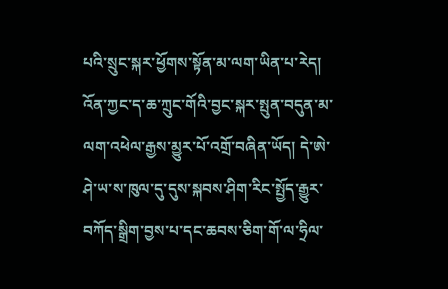པའི་སྲུང་སྐར་ཕྱོགས་སྟོན་མ་ལག་ཡིན་པ་རེད། འོན་ཀྱང་ད་ཆ་ཀྲུང་གོའི་བྱང་སྐར་སྤུན་བདུན་མ་ལག་འཕེལ་རྒྱས་མྱུར་པོ་འགྲོ་བཞིན་ཡོད། དེ་ཨེ་ཤེ་ཡ་ས་ཁུལ་དུ་དུས་སྐབས་ཤིག་རིང་སྤྱོད་རྒྱུར་བཀོད་སྒྲིག་བྱས་པ་དང་ཆབས་ཅིག་གོ་ལ་ཧྲིལ་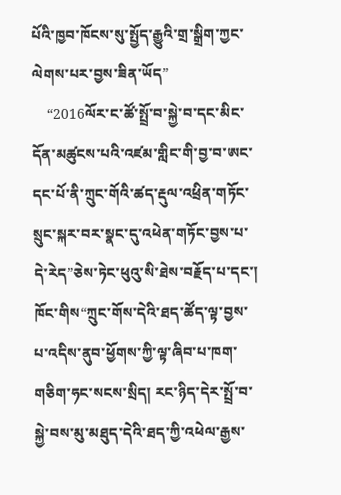པོའི་ཁྱབ་ཁོངས་སུ་སྤྱོད་རྒྱུའི་གྲ་སྒྲིག་ཀྱང་ལེགས་པར་བྱས་ཟིན་ཡོད”
    “2016ལོར་ང་ཚོ་སྤྲོ་བ་སྐྱེ་བ་དང་མིང་དོན་མཚུངས་པའི་འཛམ་གླིང་གི་བྱ་བ་ཨང་དང་པོ་ནི་ཀྲུང་གོའི་ཚད་རྡུལ་འཕྲིན་གཏོང་སྲུང་སྐར་བར་སྣང་དུ་འཕེན་གཏོང་བྱས་པ་དེ་རེད”ཅེས་ཏེང་ཕུའུ་སི་ཐེས་བརྗོད་པ་དང་། ཁོང་གིས“ཀྲུང་གོས་དེའི་ཐད་ཚོད་ལྟ་བྱས་པ་འདིས་ནུབ་ཕྱོགས་ཀྱི་ལྟ་ཞིབ་པ་ཁག་གཅིག་ཧང་སངས་སྲིད། རང་ཉིད་དེར་སྤྲོ་བ་སྐྱེ་བས་མུ་མཐུད་དེའི་ཐད་ཀྱི་འཕེལ་རྒྱས་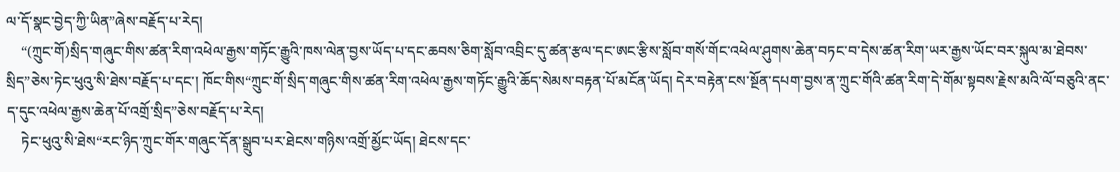ལ་དོ་སྣང་བྱེད་ཀྱི་ཡིན”ཞེས་བརྗོད་པ་རེད།
    “(ཀྲུང་གོ)སྲིད་གཞུང་གིས་ཚན་རིག་འཕེལ་རྒྱས་གཏོང་རྒྱུའི་ཁས་ལེན་བྱས་ཡོད་པ་དང་ཆབས་ཅིག་སློབ་འབྲིང་དུ་ཚན་རྩལ་དང་ཨང་རྩིས་སློབ་གསོ་གོང་འཕེལ་ཤུགས་ཆེན་བཏང་བ་དེས་ཚན་རིག་ཡར་རྒྱས་ཡོང་བར་སྐུལ་མ་ཐེབས་སྲིད”ཅེས་ཏེང་ཕུའུ་སི་ཐེས་བརྗོད་པ་དང་། ཁོང་གིས“ཀྲུང་གོ་སྲིད་གཞུང་གིས་ཚན་རིག་འཕེལ་རྒྱས་གཏོང་རྒྱུའི་ཆོད་སེམས་བརྟན་པོ་མངོན་ཡོད། དེར་བརྟེན་ངས་སྔོན་དཔག་བྱས་ན་ཀྲུང་གོའི་ཚན་རིག་དེ་གོམ་སྟབས་རྗེས་མའི་ལོ་བཅུའི་ནང་ད་དུང་འཕེལ་རྒྱས་ཆེན་པོ་འགྲོ་སྲིད”ཅེས་བརྗོད་པ་རེད།
    ཏེང་ཕུའུ་སི་ཐེས“རང་ཉིད་ཀྲུང་གོར་གཞུང་དོན་སྒྲུབ་པར་ཐེངས་གཉིས་འགྲོ་མྱོང་ཡོད། ཐེངས་དང་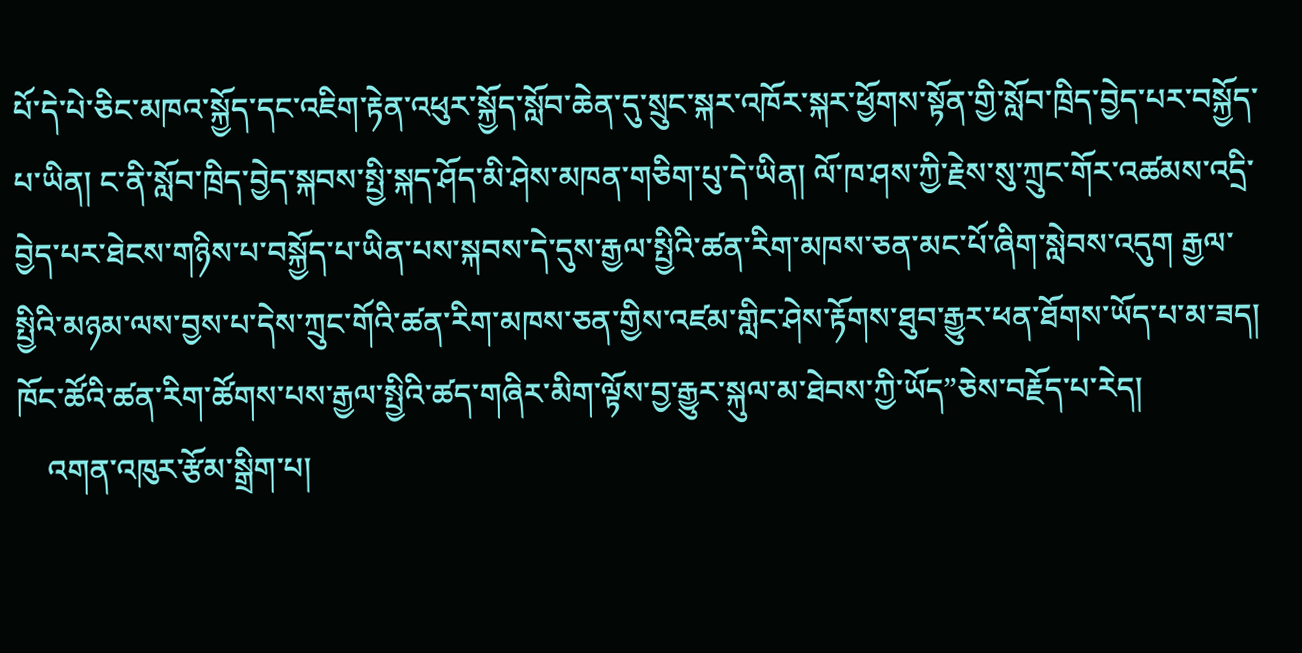པོ་དེ་པེ་ཅིང་མཁའ་སྐྱོད་དང་འཇིག་རྟེན་འཕུར་སྐྱོད་སློབ་ཆེན་དུ་སྲུང་སྐར་འཁོར་སྐར་ཕྱོགས་སྟོན་གྱི་སློབ་ཁྲིད་བྱེད་པར་བསྐྱོད་པ་ཡིན། ང་ནི་སློབ་ཁྲིད་བྱེད་སྐབས་སྤྱི་སྐད་ཤོད་མི་ཤེས་མཁན་གཅིག་པུ་དེ་ཡིན། ལོ་ཁ་ཤས་ཀྱི་རྗེས་སུ་ཀྲུང་གོར་འཚམས་འདྲི་བྱེད་པར་ཐེངས་གཉིས་པ་བསྐྱོད་པ་ཡིན་པས་སྐབས་དེ་དུས་རྒྱལ་སྤྱིའི་ཚན་རིག་མཁས་ཅན་མང་པོ་ཞིག་སླེབས་འདུག རྒྱལ་སྤྱིའི་མཉམ་ལས་བྱས་པ་དེས་ཀྲུང་གོའི་ཚན་རིག་མཁས་ཅན་གྱིས་འཛམ་གླིང་ཤེས་རྟོགས་ཐུབ་རྒྱུར་ཕན་ཐོགས་ཡོད་པ་མ་ཟད། ཁོང་ཚོའི་ཚན་རིག་ཚོགས་པས་རྒྱལ་སྤྱིའི་ཚད་གཞིར་མིག་ལྟོས་བྱ་རྒྱུར་སྐུལ་མ་ཐེབས་ཀྱི་ཡོད”ཅེས་བརྗོད་པ་རེད།
    འགན་འཁུར་རྩོམ་སྒྲིག་པ།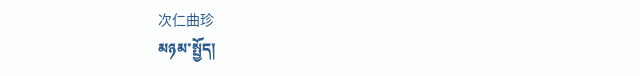次仁曲珍
མཉམ་སྤྱོད།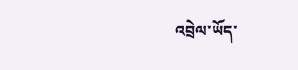འབྲེལ་ཡོད་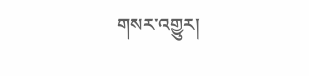གསར་འགྱུར།